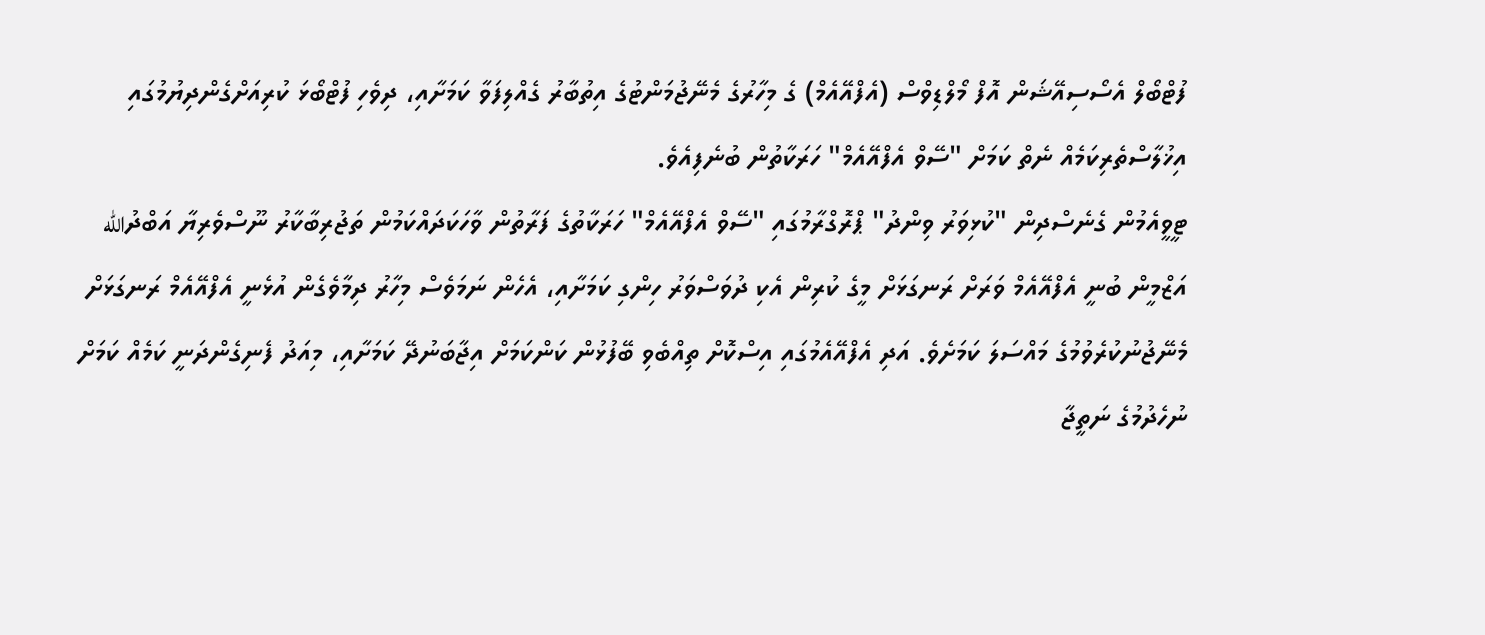ފުޓްބޯލް އެސޯސިއޭޝަން އޮފް މޯލްޑިވްސް (އެފްއޭއެމް) ގެ މިހާރުގެ މެނޭޖުމަންޓުގެ އިތުބާރު ގެއްލިފަވާ ކަމަށާއި، ދިވެހި ފުޓްބޯޅަ ކުރިއަށްގެންދިޔުމުގައި އިޚުލާސްތެރިކަމެއް ނެތް ކަމަށް "ސޭވް އެފްއޭއެމް" ހަރަކާތުން ބުނެފިއެވެ.
ޓީވީއެމުން ގެނެސްދިން "ކުޅިވަރު ވިންދު" ޕްރޮގްރާމުގައި "ސޭވް އެފްއޭއެމް" ހަރަކާތުގެ ފަރާތުން ވާހަކަދައްކަމުން ތަޖުރިބާކާރު ނޫސްވެރިޔާ އަބްދުالله އަޒްމީން ބުނީ އެފްއޭއެމް ވަރަށް ރަނގަޅަށް މީގެ ކުރިން އެކި ދުވަސްވަރު ހިންގި ކަމަށާއި، އެހެން ނަމަވެސް މިހާރު ދިމާވެގެން އުޅެނީ އެފްއޭއެމް ރަނގަޅަށް މެނޭޖުނުކުރެވުމުގެ މައްސަލަ ކަމަށެވެ. އަދި އެފްއޭއެމުގައި އިސްކޮށް ތިއްބެވި ބޭފުޅުން ކަންކަމަށް އިޖާބަނުދޭ ކަމަށާއި، މިއަދު ފެނިގެންދަނީ ކަމެއް ކަމަށް ނުހެދުމުގެ ނަތީޖާ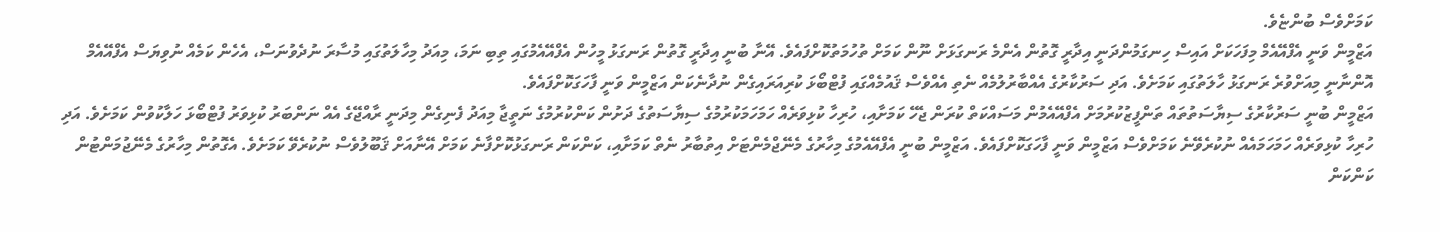ކަމަށްވެސް ބުންޏެވެ.
އަޒްމީން ވަނީ އެފްއޭއެމް މިފަހަކަށް އައިސް ހިނގަމުންދަނީ އިދާރީ ގޮތުން އެންމެ ރަނގަޅަށް ނޫން ކަމަށް ތުހުމަތުކޮށްފައެވެ. އޭނާ ބުނީ އިދާރީ ގޮތުން ރަނގަޅު މީހުން އެފްއޭއެމުގައި ތިބި ނަމަ، މިއަދު މިހާލަތުގައި މުސާރަ ނުދެވުނަސް، އެހެން ކަމެއް ނުވިޔަސް އެފްއޭއެމް އޮންނާނީ މިއަށްވުރެ ރަނގަޅު ހާލަތުގައި ކަމަށެވެ. އަދި ސަރުކާރުގެ އެއްބާރުލުމެއް ނެތި އެއްވެސް ޤައުމެއްގައި ފުޓްބޯޅަ ކުރިއަރައިގެން ނުދާނެކަން އަޒްމީން ވަނީ ފާހަގަކޮށްފައެވެ.
އަޒްމީން ބުނީ ސަރުކާރުގެ ސިޔާސަތުތައް ތަންފީޒުކުރުމަށް އެފްއޭއެމުން މަސައްކަތް ކުރަން ޖެހޭ ކަމަށާއި، ހުރިހާ ކުޅިވަރެއް ހަމަހަމަކުރުމުގެ ސިޔާސަތުގެ ދަށުން ކަންކުރުމުގެ ނަތީޖާ މިއަދު ފެނިގެން މިދަނީ ރާއްޖޭގެ އެއް ނަންބަރު ކުޅިވަރު ފުޓްބޯޅަ ހަލާކުވުން ކަމަށެވެ. އަދި ހުރިހާ ކުޅިވަރެއް ހަމަހަމައެއް ނުކުރެވޭނެ ކަމަށްވެސް އަޒްމީން ވަނީ ފާހަގަކޮށްފައެވެ. އަޒްމީން ބުނީ އެފްއޭއެމުގެ މިހާރުގެ މެނޭޖްމެންޓަށް އިތުބާރު ނެތް ކަމަށާއި، ކަންކަން ރަނގަޅުކޮށްފާނެ ކަމަށް އޭނާއަށް ޤަބޫލުވެސް ނުކުރެވޭ ކަމަށެވެ. އެގޮތުން މިހާރުގެ މެނޭޖުމަންޓުން ކަންކަން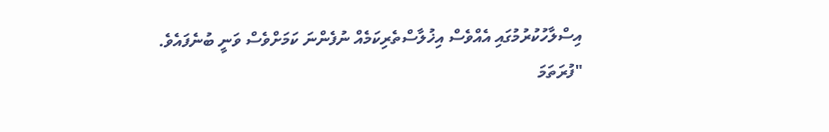އިސްލާހުކުރުމުގައި އެއްވެސް އިޚުލާސްތެރިކަމެއް ނުފެންނަ ކަމަށްވެސް ވަނީ ބުނެފައެވެ.
"ފުރަތަމަ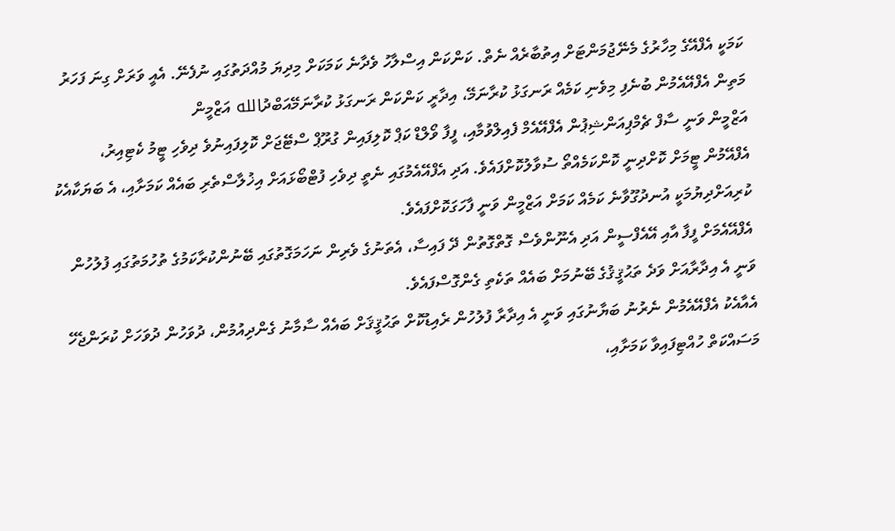ކަމަކީ އެފްއޭގެ މިހާރުގެ މެނޭޖުމަންޓަށް އިތުބާރެއް ނެތް. ކަންކަން އިސްލާހު ވެދާނެ ކަމަކަށް މިދިޔަ މުއްދަތުގައި ނުފެނޭ. އެއީ ވަރަށް ގިނަ ފަހަރު މަތިން އެފްއޭއެމުން ބުނެފި މިވެނި ކަމެއް ރަނގަޅު ކުރާނަމޭ، އިދާރީ ކަންކަން ރަނގަޅު ކުރާނަމޭއަބްދުالله އަޒްމީން
އަޒްމީން ވަނީ ސާފް ޗެމްޕިއަންޝިޕުން އެފްއޭއެމް ފެއިލްވުމާއި، ފީފާ ވޯލްޑް ކަޕް ކޮލިފައިން ގުރޫޕް ސްޓޭޖަށް ކޮލިފައިނުވެ ދިވެހި ޓީމު ކެޓިއިރު، އެފްއޭމުން ޓީމަށް ކޮށްދިނީ ކޮންކަމެއްތޯ ސުވާލުކޮށްފައެވެ. އަދި އެފްއޭއެމުގައި ނެތީ ދިވެހި ފުޓްބޯޅައަށް އިޚުލާސްތެރި ބައެއް ކަމަށާއި، އެ ބަޔަކާއެކު ކުރިއަށްދިޔުމަކީ އުނދުގޫވާނެ ކަމެއް ކަމަށް އަޒްމީން ވަނީ ފާހަގަކޮށްފައެވެ.
އެފްއޭއެމަށް ފީފާ އާއި އޭއެފްސީން އަދި އެނޫންވެސް ގޮތްގޮތުން ދޭ ފައިސާ، އެތަނުގެ ވެރިން ނަހަމަގޮތުގައި ބޭނުންކުރާކަމުގެ ތުހުމަތުގައި ފުލުހުން ވަނީ އެ އިދާރާއަށް ވަދެ ތަޙުޤީޤުގެ ބޭނުމަށް ބައެއް ތަކެތި ގެންގޮސްފައެވެ.
އެއާއެކު އެފްއޭއެމުން ނެރުނު ބަޔާނުގައި ވަނީ އެ އިދާރާ ފުލުހުން ރެއިޑުކޮށް ތަޙުޤީޤަށް ބައެއް ސާމާނު ގެންދިއުމުން، ދުވަހުން ދުވަހަށް ކުރަންޖެހޭ މަސައްކަތް ހުއްޓިފައިވާ ކަމަށާއި،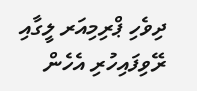ދިވެހި ޕްރިމިއަރ ލީގާއި ރޭވިފައިހުރި އެހެން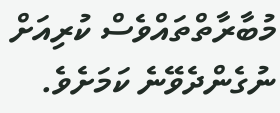މުބާރާތްތައްވެސް ކުރިއަށް ނުގެންދެވޭނެ ކަމަށެވެ.